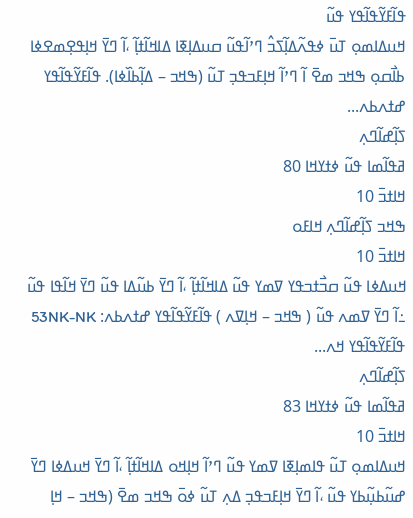ߟߊ߬ߓߌ߬ߟߊ߬ߟߌ ߟߎ߬
ߞߎߡߊߘߋ߲ ߠߎ߫ ߦߟߍ߬ߡߊ߲߬ߖߏ߮ ߣߴߊ߬ߟߎ߬ ߛߎߡߊ߲ߧߊ ߡߊߞߊ߬ߙߊ߲߬ ،ߊ߬ ߣߌ߫ ߞߊ߲ߟߐ߲ߘߐߦߊ ߕߊ߯ߛߋ߲ ߒߞߏ ߘߐ߫ ߊ߬ ߣߴߊ߬ ߞߊ߲ߓߏߟߏ߲ ߠߎ߬ (ߒߞߏ – ߡߊ߲߬ߕߊ߰ߦߊ). ߟߊ߬ߓߌ߬ߟߊ߬ߟߌ ߝߙߍߕߍ...
ߖߊ߲߬ߝߊ߬ߣߍ߲
ߥߟߊ߬ߘߊ ߟߎ߬ ߦߙߌߞߊ 80
ߞߊߙߏ߫ 10
ߒߞߏ ߖߊ߲߬ߝߊ߬ߣߍ߲ ߞߊߓߋ
ߞߊߙߏ߫ 10
ߞߎߡߦߊ ߟߎ߬ ߛߏ߯ߙߏߟߌ ߜߘߌ ߟߎ߬ ߡߊߞߊ߬ߙߊ߲߬ ،ߊ߬ ߣߌ߫ ߕߎ߬ߡߊ ߟߎ߬ ߣߌ߫ ߞߊ߬ߟߊ ߟߎ߬ ߸ߊ߬ ߣߌ߫ ߜߘߍ ߟߎ߬ ( ߒߞߏ – ߞߊ߲ߜߍ ) ߟߊ߬ߓߌ߬ߟߊ߬ߟߌ ߝߙߍߕߍ: 53NK-NK ߟߊ߬ߓߌ߬ߟߊ߬ߟߌ ߞߍ...
ߖߊ߲߬ߝߊ߬ߣߍ߲
ߥߟߊ߬ߘߊ ߟߎ߬ ߦߙߌߞߊ 83
ߞߊߙߏ߫ 10
ߞߎߡߊߘߋ߲ ߠߎ߬ ߟߊߘߊ߲ߧߊ ߜߘߌ ߟߎ߬ ߣߴߊ߬ ߞߊ߲ߞߋ ߡߊߞߊ߬ߙߊ߲߬ ،ߊ߬ ߣߌ߫ ߞߎߡߦߊ ߣߌ߫ ߝߎ߬ߕߎ߲߬ߕߌ ߟߎ߬ ،ߊ߬ ߣߌ߫ ߞߊ߲ߓߏߟߏ߲ ߡߍ߲ ߠߎ߬ ߦߋ߫ ߒߞߏ ߘߐ߫ (ߒߞߏ – ߞߊ߲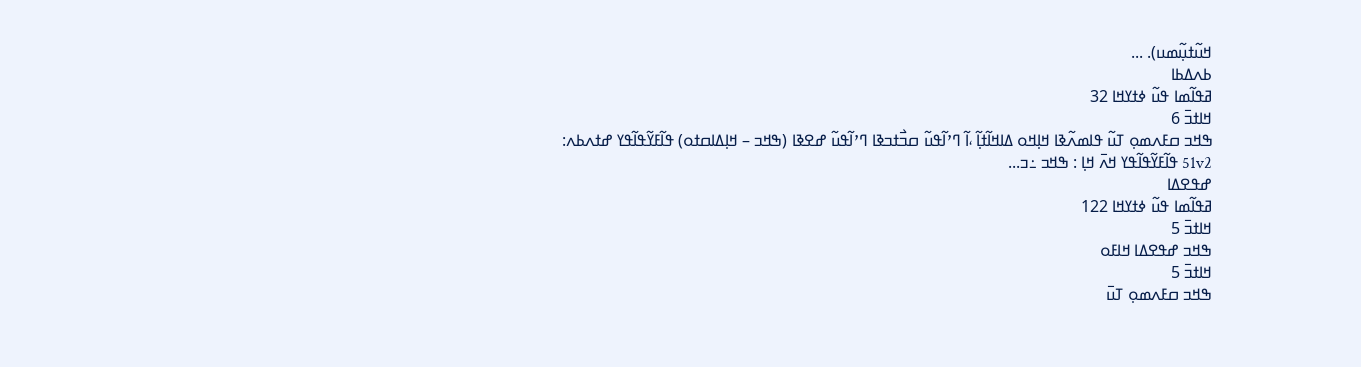ߞߎ߬ߙߎ߲߬ߘߎ). ...
ߕߍߡߕߊ
ߥߟߊ߬ߘߊ ߟߎ߬ ߦߙߌߞߊ 32
ߞߊߙߏ߫ 6
ߒߞߏ ߛߓߍߘߋ߲ ߠߎ߬ ߟߊߘߍ߬ߢߊ ߞߊ߲ߞߋ ߡߊߞߊ߬ߙߊ߲߬ ،ߊ߬ ߣߴߊ߬ߟߎ߬ ߛߏ߯ߙߏߢߊ ߣߴߊ߬ߟߎ߬ ߝߐߢߊ (ߒߞߏ – ߞߊ߲ߡߊߛߙߋ) ߟߊ߬ߓߌ߬ߟߊ߬ߟߌ ߝߙߍߕߍ: 51v2 ߟߊ߬ߓߌ߬ߟߊ߬ߟߌ ߞߍ߫ ߞߊ߲ : ߒߞߏ ߸ߏ...
ߝߟߐߡߊ
ߥߟߊ߬ߘߊ ߟߎ߬ ߦߙߌߞߊ 122
ߞߊߙߏ߫ 5
ߒߞߏ ߝߟߐߡߊ ߞߊߓߋ
ߞߊߙߏ߫ 5
ߒߞߏ ߛߓߍߘߋ߲ ߠߎ߫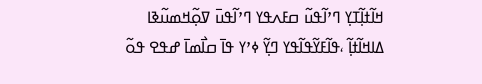ߞߊ߬ߙߊ߲߬ߠߌ߲ ߣߴߊ߬ߟߎ߬ ߛߓߍߟߌ ߣߴߊ߬ߟߎ߫ ߜߋ߲߬ߞߘߎ߬ߢߊ ߡߊߞߊ߬ߙߊ߲߬ ،ߟߊ߬ߓߌ߬ߟߊ߬ߟߌ ߣߌ߲߬ ߦߴߌ ߟߊ߫ ߛߊ߯ߘߊ߫ ߝߟߐ ߟߋ߬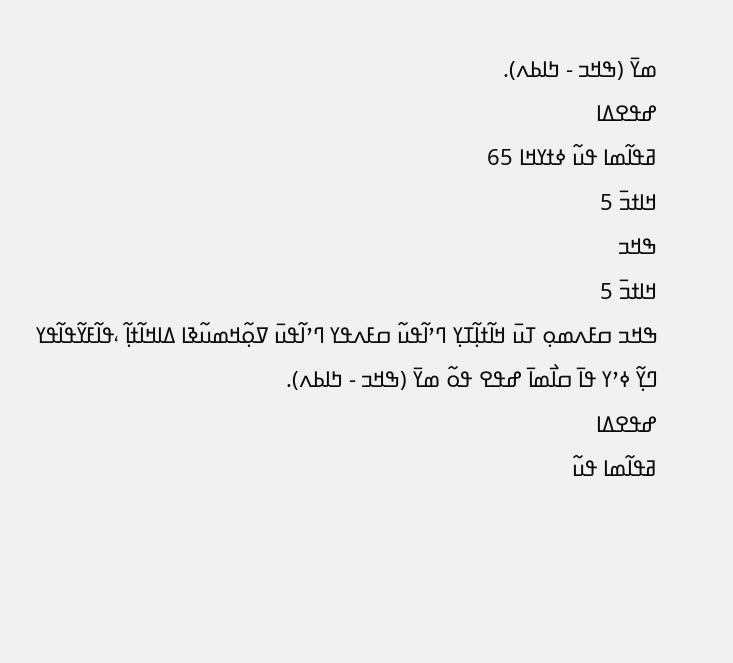ߘߌ߫ (ߒߞߏ - ߤߊߕߍ).
ߝߟߐߡߊ
ߥߟߊ߬ߘߊ ߟߎ߬ ߦߙߌߞߊ 65
ߞߊߙߏ߫ 5
ߒߞߏ
ߞߊߙߏ߫ 5
ߒߞߏ ߛߓߍߘߋ߲ ߠߎ߫ ߞߊ߬ߙߊ߲߬ߠߌ߲ ߣߴߊ߬ߟߎ߬ ߛߓߍߟߌ ߣߴߊ߬ߟߎ߫ ߜߋ߲߬ߞߘߎ߬ߢߊ ߡߊߞߊ߬ߙߊ߲߬ ،ߟߊ߬ߓߌ߬ߟߊ߬ߟߌ ߣߌ߲߬ ߦߴߌ ߟߊ߫ ߛߊ߯ߘߊ߫ ߝߟߐ ߟߋ߬ ߘߌ߫ (ߒߞߏ - ߤߊߕߍ).
ߝߟߐߡߊ
ߥߟߊ߬ߘߊ ߟߎ߬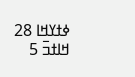ߦߙߌߞߊ 28
ߞߊߙߏ߫ 5